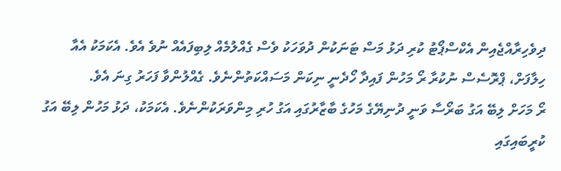ދިވެހިރާއްޖެއިން އެކްސްޕޯޓު ކުރި ދަޅު މަސް ޓަނަކުން ދުވަހަކު ވެސް ގެއްލުމެއް ލިބިފައެއް ނުވެ އެވެ. އެކަމަކު އެއާ ހިލާފަށް، ޕްރޮސެސް ނުކުރާ ރޯ މަހުން ފައިދާ ހޯދެނީ ނިކަން މަސައްކަތުންނެވެ. ގެއްލުންވާ ފަހަރު ގިނަ އެވެ.
ރޯ މަހަށް ލިބޭ އަގު ބަރޯސާ ވަނީ ދުނިޔޭގެ މަހުގެ ބާޒާރުގައި އަގު ހުރި މިންވަރަކުންނެވެ. އެކަމަކު، ދަޅު މަހުން ލިބޭ އަގު ކުރީބައިގައި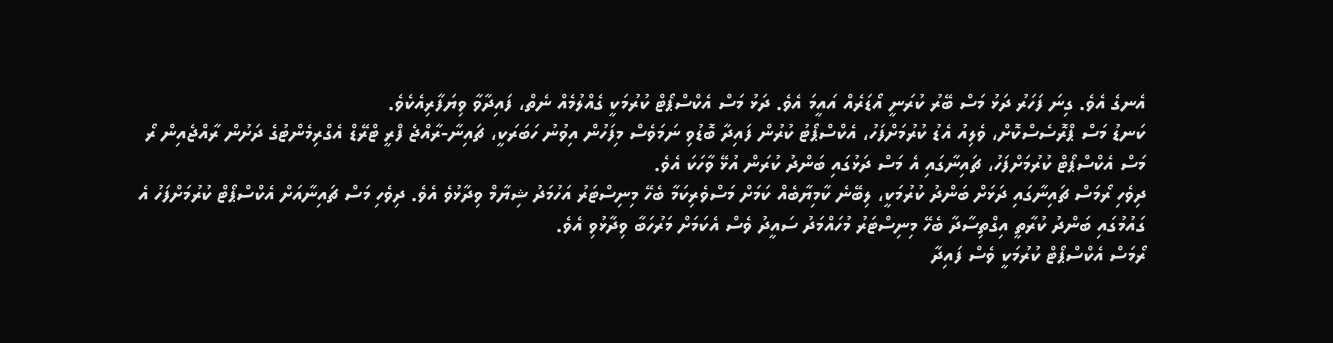އެނގެ އެވެ. ގިނަ ފަހަރު ދަޅު މަސް ބޭރު ކުރަނީ އޯޑަރެއް އައީމަ އެވެ. ދަޅު މަސް އެކްސްޕޯޓް ކުރުމަކީ ގެއްލުމެއް ނެތް، ފައިދާވާ ވިޔަފާރިއެކެވެ.
ކަނޑު މަސް ޕްރޮސެސްކޮށް، ވެލިއު އެޑު ކުރުމަށްފަހު، އެކްސްޕޯޓު ކުރުން ފައިދާ ބޮޑުވި ނަމަވެސް މިފަހުން އިވުނު ހަބަރަކީ، ޗައިނާ-ރާއްޖެ ފްރީ ޓްރޭޑް އެގްރިމެންޓުގެ ދަށުން ރާއްޖެއިން ރޯ މަސް އެކްސްޕޯޓް ކުރުމަށްފަހު، ޗައިނާގައި އެ މަސް ދަޅުގައި ބަންދު ކުރަން އުޅޭ ވާހަކަ އެވެ.
ދިވެހި ރޯމަސް ޗައިނާގައި ދަޅަށް ބަންދު ކުރުމަކީ، ލިބޭނެ ކާމިޔާބެއް ކަމަށް މަސްވެރިކަމާ ބެހޭ މިނިސްޓަރު އަހުމަދު ޝިޔާމް ވިދާޅުވެ އެވެ. ދިވެހި މަސް ޗައިނާއަށް އެކްސްޕޯޓް ކުރުމަށްފަހު އެ ގައުމުގައި ބަންދު ކުރާތީ އިގްތިސާދާ ބެހޭ މިނިސްޓަރު މުހައްމަދު ސައީދު ވެސް އެކަމަށް މަރުހަބާ ވިދާޅުވި އެވެ.
ރޯމަސް އެކްސްޕޯޓް ކުރުމަކީ ވެސް ފައިދާ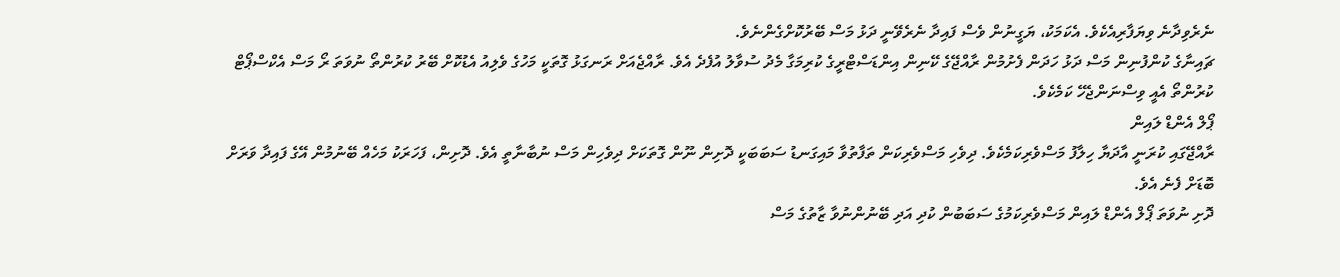ނެރެވިދާނެ ވިޔަފާރިއެކެވެ. އެކަމަކު، ޔަގީނުން ވެސް ފައިދާ ނެރެވޭނީ ދަޅު މަސް ބޭރުކޮށްގެންނެވެ.
ޗައިނާގެ ކުންފުނިން މަސް ދަޅު ހަދަން ފެށުމުން ރާއްޖޭގެ ކޭނިން އިންޑަސްޓްރީގެ ކުރިމަގާ މެދު ސުވާލު އުފެދެ އެވެ. ރާއްޖެއަށް ރަނގަޅު ގޮތަކީ މަހުގެ ވެލިއު އެޑުކޮށް ބޭރު ކުރުންތޯ ނުވަތަ ރޯ މަސް އެކްސްޕޯޓް ކުރުންތޯ އެއީ ވިސްނަންޖެހޭ ކަމެކެވެ.
ޕޯލް އެންޑް ލައިން
ރާއްޖޭގައި ކުރަނީ އާދަޔާ ހިލާފު މަސްވެރިކަމެކެވެ. ދިވެހި މަސްވެރިކަން ތަފާތުވާ މައިގަނޑު ސަބަބަކީ ދޮށިން ނޫން ގޮތަކަށް ދިވެހިން މަސް ނުބާނާތީ އެވެ. ދޮށިން، ފަހަރަކު މަހެއް ބޭނުމުން އޭގެ ފައިދާ ވަރަށް ބޮޑަށް ފެނެ އެވެ.
ދޮށި ނުވަތަ ޕޯލް އެންޑް ލައިން މަސްވެރިކަމުގެ ސަބަބުން ކުދި އަދި ބޭނުންނުވާ ޒާތުގެ މަސް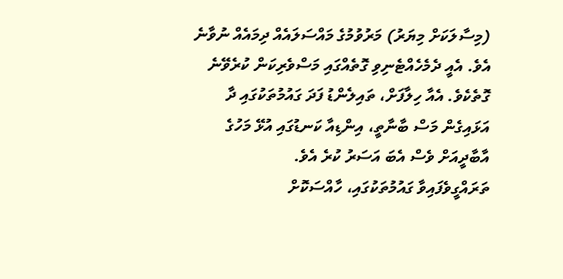(މިސާލަކަށް މިޔަރު) މަރުވުމުގެ މައްސަލައެއް ދިމައެއް ނުވާނެ އެވެ. އެއީ ދެމެހެއްޓެނިވި ގޮތެއްގައި މަސްވެރިކަން ކުރެވޭނެ ގޮތެކެވެ. އެއާ ހިލާފަށް، ތައިލެންޑު ފަދަ ގައުމުތަކުގައި ދާ އަޅައިގެން މަސް ބާނާތީ، އިންޑިއާ ކަނޑުގައި އުޅޭ މަހުގެ އާބާދީއަށް ވެސް އެބަ އަސަރު ކުރެ އެވެ.
ތަރައްގީވެފައިވާ ގައުމުތަކުގައި، ހާއްސަކޮށް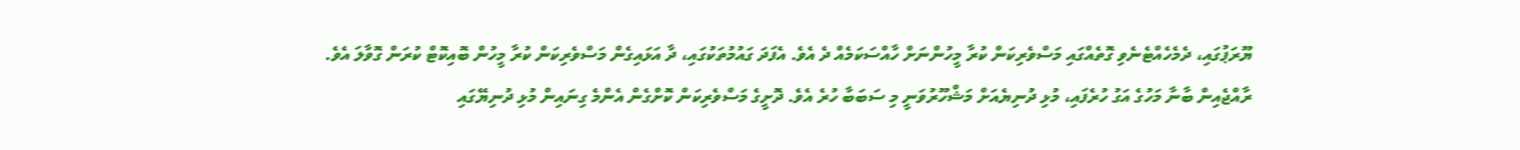ޔޫރަޕުގައި، ދެމެހެއްޓެނެވި ގޮތެއްގައި މަސްވެރިކަން ކުރާ މީހުންނަށް ހާއްސަކަމެއް ދެ އެވެ. އެފަދަ ގައުމުތަކުގައި، ދާ އަޅައިގެން މަސްވެރިކަން ކުރާ މީހުން ބޮއިކޮޓް ކުރަން ގޮވާލަ އެވެ.
ރާއްޖެއިން ބާނާ މަހުގެ އަގު ހުރެފައި، މުޅި ދުނިޔެއަށް މަޝްހޫރުވަނީ މި ސަބަބާ ހުރެ އެވެ. ދޮށީގެ މަސްވެރިކަން ކޮށްގެން އެންމެ ގިނައިން މުޅި ދުނިޔޭގައި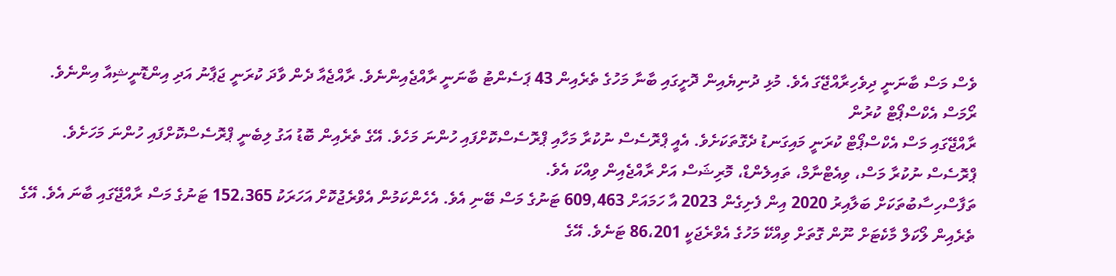ވެސް މަސް ބާނަނީ ދިވެހިރާއްޖޭގަ އެވެ. މުޅި ދުނިޔެއިން ދޮށީގައި ބާނާ މަހުގެ ތެރެއިން 43 ޕަސެންޓު ބާނަނީ ރާއްޖެއިންނެވެ. ރާއްޖެއާ ދެން ވާދަ ކުރަނީ ޖަޕާނު އަދި އިންޑޮނީޝިއާ އިންނެވެ.
ރޯމަސް އެކްސްޕޯޓް ކުރުން
ރާއްޖޭގައި މަސް އެކްސްޕޯޓް ކުރަނީ މައިގަނޑު ދެގޮތަކަށެވެ. އެއީ ޕްރޮސެސް ނުކުރާ މަހާއި ޕްރޮސެސްކޮށްފައި ހުންނަ މަހެވެ. އޭގެ ތެރެއިން ބޮޑު އަގު ލިބެނީ ޕްރޮސެސްކޮށްފައި ހުންނަ މަހަށެވެ. ޕްރޮސެސް ނުކުރާ މަސް، ވިއެޓްނާމް، ތައިލެންޑް، މޮރިޝަސް އަށް ރާއްޖެއިން ވިއްކަ އެވެ.
ތަފާސްހިސާބުތަކަށް ބަލާއިރު 2020 އިން ފެށިގެން 2023 އާ ހަމައަށް 609,463 ޓަނުގެ މަސް ބޭނި އެވެ. އެހެންކަމުން އެވްރެޖުކޮށް އަހަރަކު 152،365 ޓަނުގެ މަސް ރާއްޖޭގައި ބާނަ އެވެ. އޭގެ ތެރެއިން ލޯކަލް މާކެޓަށް ނޫން ގޮތަށް ވިއްކޭ މަހުގެ އެވްރެޖަކީ 86،201 ޓަނެވެ. އޭގެ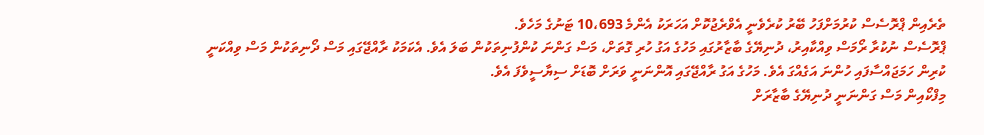ތެރެއިން ޕްރޮސެސް ކުރުމަށްފަހު ބޭރު ކުރެވެނީ އެވްރެޖުކޮށް އަހަރަކު އެންމެ 10،693 ޓަނުގެ މަހެވެ.
ޕްރޮސެސް ނުކުރާ ރޯމަސް ވިއްކާއިރު، ދުނިޔޭގެ ބާޒާރުގައި މަހުގެ އަގު ހުރި ގޮތަށް، މަސް ގަންނަ ކުންފުނިތަކުން ބަލަ އެވެ. އެކަމަކު ރާއްޖޭގައި މަސް ދޯނިތަކުން މަސް ވިއްކަނީ ކުރިން ހަމަޖައްސާފައި ހުންނަ އަގެއްގަ އެވެ. މަހުގެ އަގު ރާއްޖޭގައި އޮންނަނީ ވަރަށް ބޮޑަށް ސިޔާސީވެފަ އެވެ.
މިފްކޯއިން މަސް ގަންނަނީ ދުނިޔޭގެ ބާޒާރަށް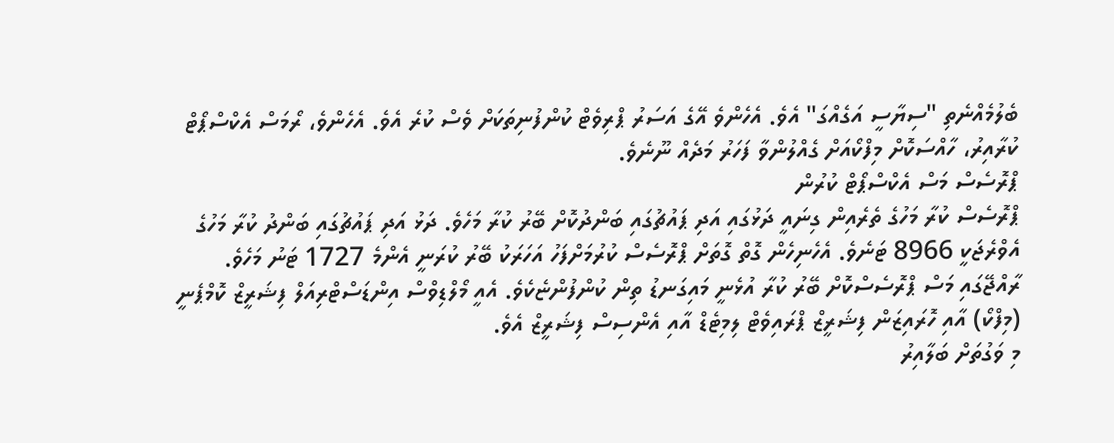ބެލުމެއްނެތި "ސިޔާސީ އަގެއްގަ" އެވެ. އެހެންވެ އޭގެ އަސަރު ޕްރިވެޓް ކުންފުނިތަކަށް ވެސް ކުރެ އެވެ. އެހެންވެ، ރޯމަސް އެކްސްޕޯޓް ކުރާއިރު، ހާއްސަކޮށް މިފްކޯއަށް ގެއްލުންވާ ފަހަރު މަދެއް ނޫނެވެ.
ޕްރޮސެސް މަސް އެކްސްޕޯޓް ކުރުން
ޕްރޮސެސް ކުރާ މަހުގެ ތެރެއިން ގިނައީ ދަޅުގައި އަދި ޕައުޗުގައި ބަންދުކޮށް ބޭރު ކުރާ މަހެވެ. ދަޅު އަދި ޕައުޗުގައި ބަންދު ކުރާ މަހުގެ އެވްރެޖަކީ 8966 ޓަނެވެ. އެހެނިހެން ގޮތް ގޮތަށް ޕްރޮސެސް ކުރުމަށްފަހު އަހަރަކު ބޭރު ކުރަނީ އެންމެ 1727 ޓަނު މަހެވެ.
ރާއްޖޭގައި މަސް ޕްރޮސެސްކޮށް ބޭރު ކުރާ އުޅެނީ މައިގަނޑު ތިން ކުންފުންޏެކެވެ. އެއީ މޯލްޑިވްސް އިންޑަސްޓްރިއަލް ފިޝަރީޒް ކޮމްޕެނީ (މިފްކޯ) އާއި ހޮރައިޒަން ފިޝަރީޒް ޕްރައިވެޓް ލިމިޓެޑް އާއި އެންސިސް ފިޝަރީޒް އެވެ.
މި ވަގުތަށް ބަލާއިރު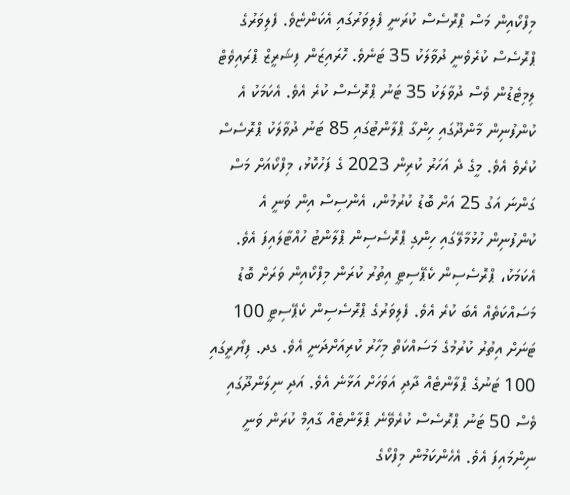މިފްކޯއިން މަސް ޕްރޮސެސް ކުރަނީ ފެލިވަރުގައި އެކަންޏެވެ. ފެލިވަރުގެ ޕްރޮސެސް ކުރެވެނީ ދުވާލަކު 35 ޓަނެވެ. ހޮރައިޒަން ފިޝަރީޒް ޕްރައިވެޓް ލިމިޓެޑުން ވެސް ދުވާލަކު 35 ޓަނު ޕްރޮސެސް ކުރެ އެވެ. އެކަމަކު އެ ކުންފުނިން މާންދޫގައި ހިންގާ ޕްލާންޓުގައި 85 ޓަނު ދުވާލަކު ޕްރޮސެސް ކުރެވެ އެވެ. މީގެ ދެ އަހަރު ކުރިން 2023 ގެ ފަހުކޮޅު، މިފްކޯއަށް މަސް ގަންނަ އަގު 25 އަށް ބޮޑު ކުރުމުން، އެންސިސް އިން ވަނީ އެ ކުންފުނިން ހުޅުމާލޭގައި ހިންގި ޕްރޮސެސިން ޕްލާންޓު ހުއްޓާލައިފަ އެވެ.
އެކަމަކު، ޕްރޮސެސިން ކެޕޭސިޓީ އިތުރު ކުރަން މިފްކޯއިން ވަރަށް ބޮޑު މަސައްކަތެއް އެބަ ކުރެ އެވެ. ފެލިވަރުގެ ޕްރޮސެސިން ކެޕޭސިޓީ 100 ޓަނަށް އިތުރު ކުރުމުގެ މަސައްކަތް މިހާރު ކުރިއަށްދަނީ އެވެ. ގދ. ފިޔޯރީގައި 100 ޓަނުގެ ޕްލާންޓެއް ދާދި އަވަހަށް އަޅާނެ އެވެ. އަދި ނިލަންދޫގައި ވެސް 50 ޓަނު ޕްރޮސެސް ކުރެވޭނެ ޕްލާންޓެއް ގާއިމް ކުރަން ވަނީ ނިންމައިފަ އެވެ. އެހެންކަމުން މިފްކޯގެ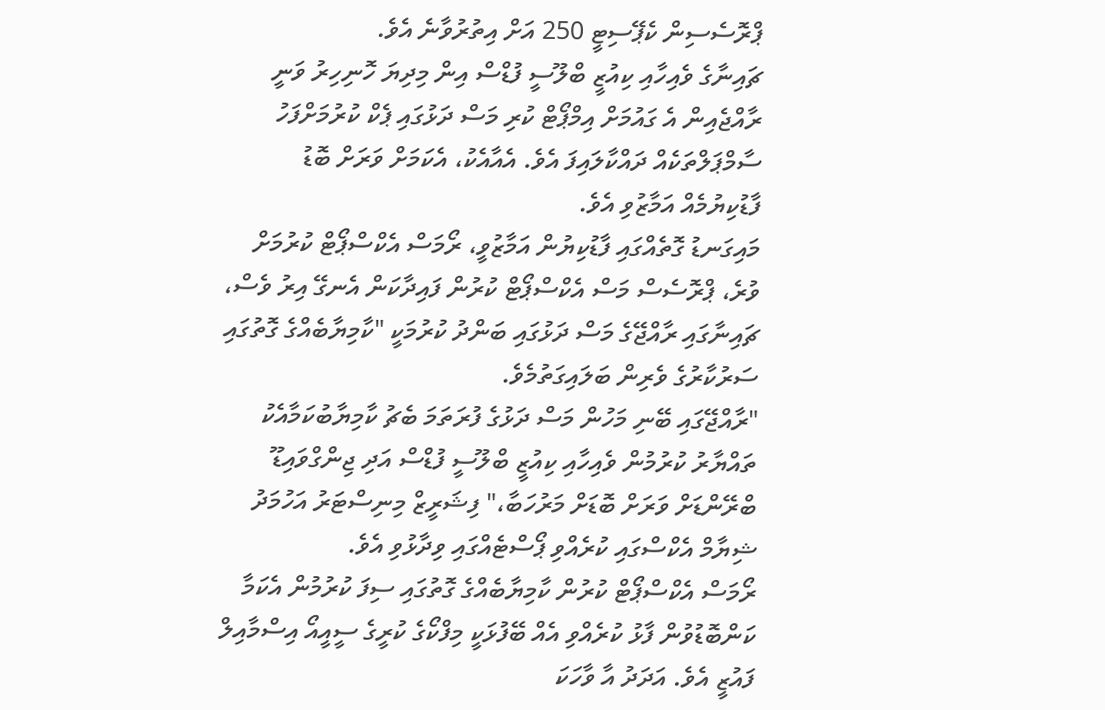ޕްރޮސެސިން ކެޕޭސިޓީ 250 އަށް އިތުރުވާނެ އެވެ.
ޗައިނާގެ ވެއިހާއި ކިއުޒީ ބްލޫސީ ފުޑްސް އިން މިދިޔަ ހޮނިހިރު ވަނީ ރާއްޖެއިން އެ ގައުމަށް އިމްޕޯޓް ކުރި މަސް ދަޅުގައި ޕެކް ކުރުމަށްފަހު ސާމްޕަލްތަކެއް ދައްކާލައިފަ އެވެ. އެއާއެކު، އެކަމަށް ވަރަށް ބޮޑު ފާޑުކިޔުމެއް އަމާޒުވި އެވެ.
މައިގަނޑު ގޮތެއްގައި ފާޑުކިޔުން އަމާޒުވީ، ރޯމަސް އެކްސްޕޯޓް ކުރުމަށް ވުރެ، ޕްރޮސެސް މަސް އެކްސްޕޯޓް ކުރުން ފައިދާކަން އެނގޭ އިރު ވެސް، ޗައިނާގައި ރާއްޖޭގެ މަސް ދަޅުގައި ބަންދު ކުރުމަކީ "ކާމިޔާބެއްގެ ގޮތުގައި ސަރުކާރުގެ ވެރިން ބަލައިގަތުމެވެ.
"ރާއްޖޭގައި ބޭނި މަހުން މަސް ދަޅުގެ ފުރަތަމަ ބެޗު ކާމިޔާބުކަމާއެކު ތައްޔާރު ކުރުމުން ވެއިހާއި ކިއުޒީ ބްލޫސީ ފުޑްސް އަދި ޖިންގްވައިޑޫ ބްރޭންޑަށް ވަރަށް ބޮޑަށް މަރުހަބާ،" ފިޝަރީޒް މިނިސްޓަރު އަހުމަދު ޝިޔާމް އެކްސްގައި ކުރެއްވި ޕޯސްޓެއްގައި ވިދާޅުވި އެވެ.
ރޯމަސް އެކްސްޕޯޓް ކުރުން ކާމިޔާބެއްގެ ގޮތުގައި ސިފަ ކުރުމުން އެކަމާ ކަންބޮޑުވުން ފާޅު ކުރެއްވި އެއް ބޭފުޅަކީ މިފްކޯގެ ކުރީގެ ސީއީއޯ އިސްމާއިލް ފައުޒީ އެވެ. އަދަދު އާ ވާހަކަ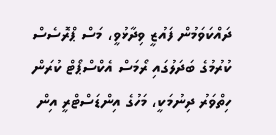ދައްކަވަމުން ފައުޒީ ވިދާޅުވީ، މަސް ޕްރޮސެސް ކުރުމުގެ ބަދަލުގައި ރޯމަސް އެކްސްޕޯޓް ކުރަން ހިތްވަރު ދިނުމަކީ، މަހުގެ އިންޑަސްޓްރީ އިން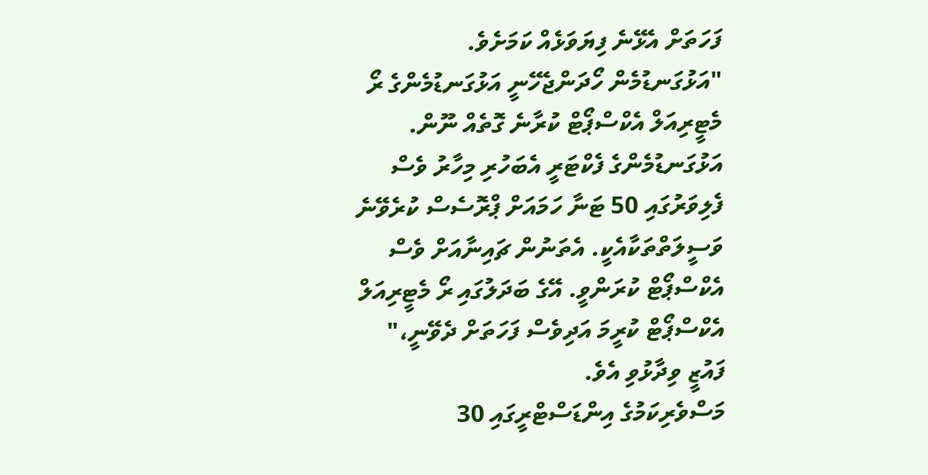ފަހަތަށް އެޅޭނެ ފިޔަވަޅެއް ކަމަށެވެ.
"އަޅުގަނޑުމެން ހޯދަންޖެހޭނީ އަޅުގަނޑުމެންގެ ރޯ މެޓީރިއަލް އެކްސްޕޯޓް ކުރާނެ ގޮތެއް ނޫން. އަޅުގަނޑުމެންގެ ފެކްޓަރީ އެބަހުރި މިހާރު ވެސް ފެލިވަރުގައި 50 ޓަނާ ހަމައަށް ޕްރޮސެސް ކުރެވޭނެ ވަސީލަތްތަކާއެކީ. އެތަނުން ޗައިނާއަށް ވެސް އެކްސްޕޯޓް ކުރަންވީ. އޭގެ ބަދަލުގައި ރޯ މެޓީރިއަލް އެކްސްޕޯޓް ކުރީމަ އަދިވެސް ފަހަތަށް ދެވޭނީ،" ފައުޒީ ވިދާޅުވި އެވެ.
މަސްވެރިކަމުގެ އިންޑަސްޓްރީގައި 30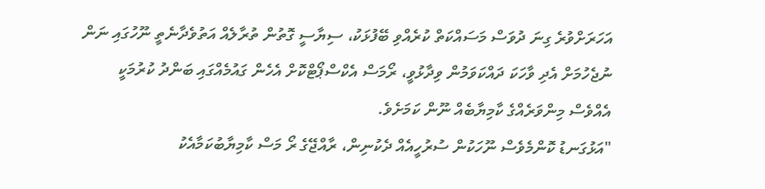އަހަރަށްވުރެ ގިނަ ދުވަސް މަސައްކަތް ކުރެއްވި ބޭފުޅަކު، ސިޔާސީ ގޮތުން ތުރާލެއް އަތުވެދާނެތީ ނޫހުގައި ނަން ނުޖެހުމަށް އެދި ވާހަކަ ދައްކަވަމުން ވިދާޅުވީ، ރޯމަސް އެކްސްޕޯޓްކޮށް އެހެން ގައުމެއްގައި ބަންދު ކުރުމަކީ އެއްވެސް މިންވަރެއްގެ ކާމިޔާބެއް ނޫން ކަމަށެވެ.
"އަޅުގަނޑު ކޮންމެވެސް ނޫހަކުން ސުރުހީއެއް ދެކުނިން، ރާއްޖޭގެ ރޯ މަސް ކާމިޔާބުކަމާއެކު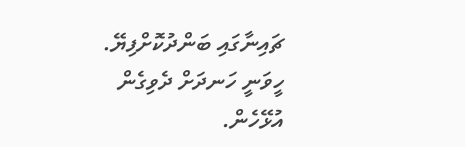ޗައިނާގައި ބަންދުކޮށްފިޔޭ. ހީވަނީ ހަނދަށް ދެވިގެން އުޅޭހެން.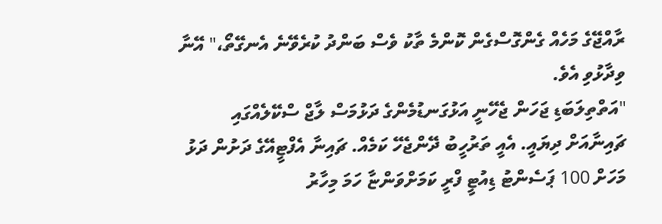ރާއްޖޭގެ މަހެއް ގެންގޮސްގެން ކޮންމެ ތާކު ވެސް ބަންދު ކުރެވޭނެ އެނގޭތޯ،" އޭނާ ވިދާޅުވި އެވެ.
"އަތްތިލަބަޑި ޖަހަން ޖެހޭނީ އަޅުގަނޑުމެންގެ ދަޅުމަސް ލާޖް ސްކޭލެއްގައި ޗައިނާއަށް ދިޔައީ. އެއީ ތަރުހީބު ދޭންޖެހޭ ކަމެއް. ޗައިނާ އެފްޓީއޭގެ ދަށުން ދަޅު މަހަށް 100 ޕަސެންޓު ޑިއުޓީ ފްރީ ކަމަށްވަންޏާ ހަމަ މިހާރު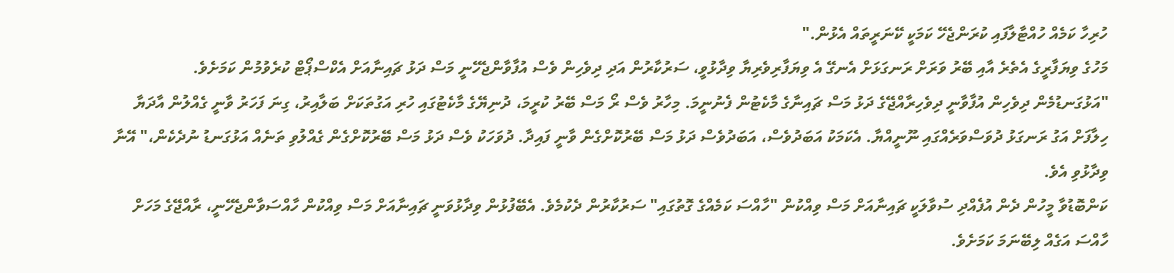ހުރިހާ ކަމެއް ހުއްޓާލާފައި ކުރަންޖެހޭ ކަމަކީ ކޭނަރީތައް އެޅުން."
މަހުގެ ވިޔަފާރީގެ އެތެރެ އާއި ބޭރު ވަރަށް ރަނގަޅަށް އެނގޭ އެ ވިޔަފާރިވެރިޔާ ވިދާޅުވީ، ސަރުކާރުން އަދި ދިވެހިން ވެސް އުފާވާންޖެހޭނީ މަސް ދަޅު ޗައިނާއަށް އެކްސްޕޯޓް ކުރެވުމުން ކަމަށެވެ.
"އަޅުގަނޑުމެން ދިވެހިން އުފާވާނީ ދިވެހިރާއްޖޭގެ ދަޅު މަސް ޗައިނާގެ މާކެޓުން ފެނުނީމަ. މިހާރު ވެސް ރޯ މަސް ބޭރު ކުރީމަ، ދުނިޔޭގެ މާކެޓުގައި ހުރި އަގުތަކަށް ބަލާއިރު، ގިނަ ފަހަރު ވާނީ ގެއްލުން އާދަޔާ ހިލާފަށް އަގު ރަނގަޅު ދުވަސްވަރެއްގައި ނޫނީއްޔާ. އެކަމަކު އަބަދުވެސް، އަބަދުވެސް ދަޅު މަސް ބޭރުކޮށްގެން ވާނީ ފައިދާ. ދުވަހަކު ވެސް ދަޅު މަސް ބޭރުކޮށްގެން ގެއްލުވި ތަނެއް އަޅުގަނޑު ނުދެކެން،" އޭނާ ވިދާޅުވި އެވެ.
ކަންބޮޑުވާ މީހުން ދެން އުފެއްދި ސުވާލަކީ ޗައިނާއަށް މަސް ވިއްކުން "ހާއްސަ ކަމެއްގެ ގޮތުގައި" ސަރުކާރުން ދެކުމެވެ. އެބޭފުޅުން ވިދާޅުވަނީ ޗައިނާއަށް މަސް ވިއްކުން ހާއްސަވާންޖެހޭނީ، ރާއްޖޭގެ މަހަށް ހާއްސަ އަގެއް ލިބޭނަމަ ކަމަށެވެ.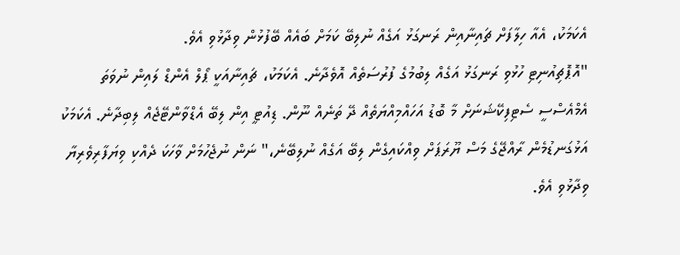އެކަމަކު، އެއާ ހިލާފަށް ޗައިނާއިން ރަނގަޅު އަގެއް ނުލިބޭ ކަމަށް ބައެއް ބޭފުޅުން ވިދާޅުވި އެވެ.
"އޮޕޮޗިއުނިޓި ހުޅުވި ރަނގަޅު އަގެއް ލިބުމުގެ ފުރުސަތެއް އޮވެދާނެ. އެކަމަކު، ޗައިނާއަކީ ޕޯލް އެންޑް ލައިން ނުވަތަ އެމްއެސްސީ ސެޓިފިކޭޝަނަށް މާ ބޮޑު އަހައްމިއްޔަތެއް ދޭ ތަނެއް ނޫން. ޑިއުޓީ އިން ލިބޭ އެޑްވާންޓޭޖެއް ލިބިދާނެ. އެކަމަކު އަޅުގަނޑުމެން ރާއްޖޭގެ މަސް ޔޫރަޕަށް ވިއްކައިގެން ލިބޭ އަގެއް ނުލިބޭނެ،" ނަން ނުޖެހުމަށް ވާހަކަ ދެއްކި ވިޔަފާރިވެރިޔާ ވިދާޅުވި އެވެ.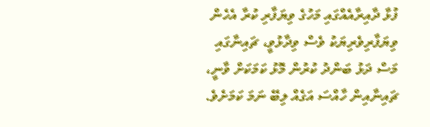ފުޅާ ދާއިރާއެއްގައި މަހުގެ ވިޔަފާރި ކުރާ އެހެން ވިޔަފާރިވެރިޔަކު ވެސް ވިދާޅުވީ، ޗައިނާގައި މަސް ދަޅު ބަންދު ކުރުން މޮޅު ކަމަކަށް ވާނީ، ޗައިނާއިން ހާއްސަ އަގެއް ލިބޭ ނަމަ ކަމަށެވެ.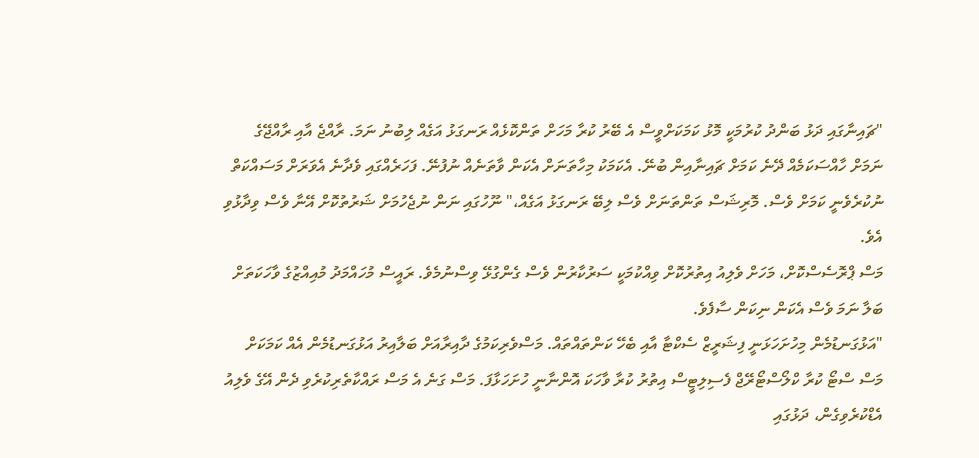"ޗައިނާގައި ދަޅު ބަންދު ކުރުމަކީ މޮޅު ކަމަކަށްވީސް އެ ބޭރު ކުރާ މަހަށް ތަންކޮޅެއް ރަނގަޅު އަގެއް ލިބުނު ނަމަ. ރާއްޖެ އާއި ރާއްޖޭގެ ނަމަށް ހާއްސަކަމެއް ދޭނެ ކަމަށް ޗައިނާއިން ބުނޭ. އެކަމަކު މިހާތަނަށް އެކަން ވާތަނެއް ނުފުނޭ. ފަހަރެއްގައި ވެދާނެ އެވަރަށް މަސައްކަތް ނުކުރެވެނީ ކަމަށް ވެސް. މޮރިޝަސް ތަންތަނަށް ވެސް ލިބޭ ރަނގަޅު އަގެއް،" ނޫހުގައި ނަން ނުޖެހުމަށް ޝަރުތުކޮށް އޭނާ ވެސް ވިދާޅުވި އެވެ.
މަސް ޕްރޮސެސްކޮށް، މަހަށް ވެލިއު އިތުރުކޮށް ވިއްކުމަކީ ސަރުކާރުން ވެސް ގެންގުޅޭ ވިސްނުމެވެ. ރައީސް މުހައްމަދު މުއިއްޒުގެ ވާހަކަތަށް ބަލާ ނަމަ ވެސް އެކަން ނިކަން ސާފެވެ.
"އަޅުގަނޑުމެން މިހުށަހަޅަނީ ފިޝަރީޒް ސެކްޓާ އާއި ބެހޭ ކަންތައްތައް. މަސްވެރިކަމުގެ ދާއިރާއަށް ބަލާއިރު އަޅުގަނޑުމެން އެއް ކަމަކަށް މަސް ސްޓޯ ކުރާ ކްލޯސްޓޯރޭޖް ފެސިލިޓީސް އިތުރު ކުރާ ވާހަކަ އޮންނާނީ ހުށަހަޅާފަ. މަސް ގަނެ އެ މަސް ރައްކާތެރިކުރެވި ދެން އޭގެ ވެލިއު އެޑްކުރެވިގެން، ދަޅުގައި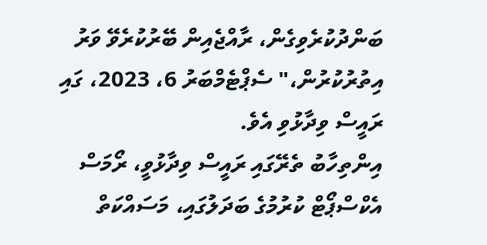ބަންދުކުރެވިގެން، ރާއްޖެއިން ބޭރުކުރެވޭ ވަރު އިތުރުކުރުން،" ސެޕްޓެމްބަރު 6، 2023، ގައި ރައީސް ވިދާޅުވި އެވެ.
އިންތިހާބު ތެރޭގައި ރައީސް ވިދާޅުވީ، ރޯމަސް އެކްސްޕޯޓް ކުރުމުގެ ބަދަލުގައި، މަސައްކަތް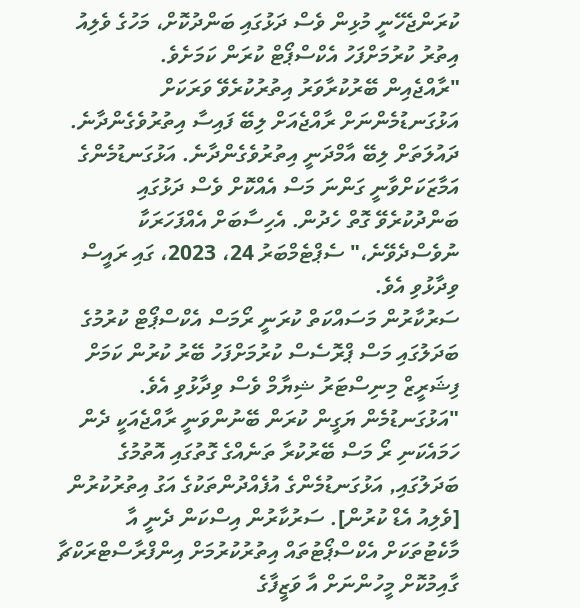ކުރަންޖެހޭނީ މުޅިން ވެސް ދަޅުގައި ބަންދުކޮށް، މަހުގެ ވެލިއު އިތުރު ކުރުމަށްފަހު އެކްސްޕޯޓް ކުރަން ކަމަށެވެ.
"ރާއްޖެއިން ބޭރުކުރާވަރު އިތުރުކުރެވޭ ވަރަކަށް އަޅުގަނޑުމެންނަށް ރާއްޖެއަށް ލިބޭ ފައިސާ އިތުރުވެގެންދާނެ. ދައުލަތަށް ލިބޭ އާމްދަނީ އިތުރުވެގެންދާނެ. އަޅުގަނޑުމެންގެ އަމާޒަކަށްވާނީ ގަންނަ މަސް އެއްކޮށް ވެސް ދަޅުގައި ބަންދުކުރެވޭ ގޮތް ހެދުން. އެހިސާބަށް އެއްފަހަރަކާ ނުވެސްދެވޭނެ،" ސެޕްޓެމްބަރު 24، 2023، ގައި ރައީސް ވިދާޅުވި އެވެ.
ސަރުކާރުން މަސައްކަތް ކުރަނީ ރޯމަސް އެކްސްޕޯޓް ކުރުމުގެ ބަދަލުގައި މަސް ޕްރޮސެސް ކުރުމަށްފަހު ބޭރު ކުރުން ކަމަށް ފިޝަރީޒް މިނިސްޓަރު ޝިޔާމް ވެސް ވިދާޅުވި އެވެ.
"އަޅުގަނޑުމެން ޔަގީން ކުރަން ބޭނުންވަނީ ރާއްޖެއަކީ ދެން ހަމައެކަނި ރޯ މަސް ބޭރުކުރާ ތަނެއްގެ ގޮތުގައި އޮތުމުގެ ބަދަލުގައި, އަޅުގަނޑުމެންގެ އުފެއްދުންތަކުގެ އަގު އިތުރުކުރުން [ވެލިއު އެޑް ކުރުން]. ސަރުކާރުން އިސްކަން ދެނީ އާ މާކެޓުތަކަށް އެކްސްޕޯޓުތައް އިތުރުކުރުމަށް އިންފްރާސްޓްރަކްޗާ ގާއިމުކޮށް މީހުންނަށް އާ ވަޒީފާގެ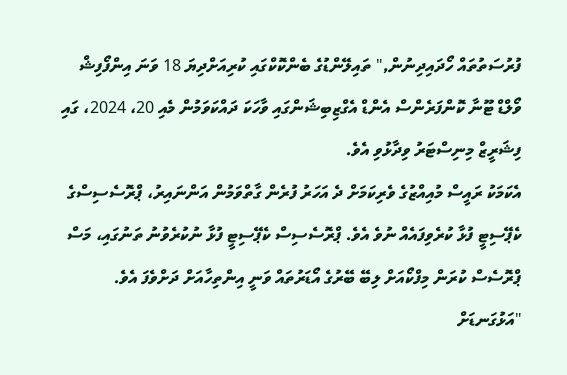ފުރުސަތުތައް ހޯދައިދިނުން," ތައިލޭންޑުގެ ބެންކޮކްގައި ކުރިއަށްދިޔަ 18 ވަނަ އިންފޯފިޝް ވޯލްޑް ޓޫނާ ކޮންފަރެންސް އެންޑް އެގްޒިބިޝަންގައި ވާހަކަ ދައްކަވަމުން މެއި 20، 2024، ގައި ފިޝަރީޒް މިނިސްޓަރު ވިދާޅުވި އެވެ.
އެކަމަކު ރައީސް މުއިއްޒުގެ ވެރިކަމަށް ދެ އަހަރު ފުރެން ގާތްވަމުން އަންނައިރު، ޕްރޮސެސިސްގެ ކެޕޭސިޓީ ފުޅާ ކުރެވިފައެއް ނުވެ އެވެ. ޕްރޮސެސިސް ކެޕޭސިޓީ ފުޅާ ނުކުރެވުނު ތަނުގައި، މަސް ޕްރޮސެސް ކުރަން މިފްކޯއަށް ލިބޭ ބޭރުގެ އޯޑަރުތައް ވަނީ އިންތިހާއަށް ދަށްވެފަ އެވެ.
"އަޅުގަނޑަށް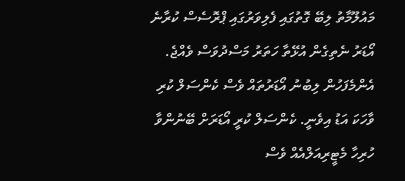މައުލޫމާތު ލިބޭ ގޮތުގައި ފެލިވަރުގައި ޕްރޮސެސް ކުރާނެ އޯޑަރު ނެތިގެން އުޅޭތާ ހަތަރު މަސްދުވަސް ވެއްޖެ. އެންމެފަހުން ލިބުނު އޯޑަރުތައް ވެސް ކެންސަލް ކުރި ވާހަކަ އަޑު އިވެނީ. ކެންސަލް ކުރީ އޯޑަރަށް ބޭނުންވާ ހުރިހާ މެޓީރިއަލްއެއް ވެސް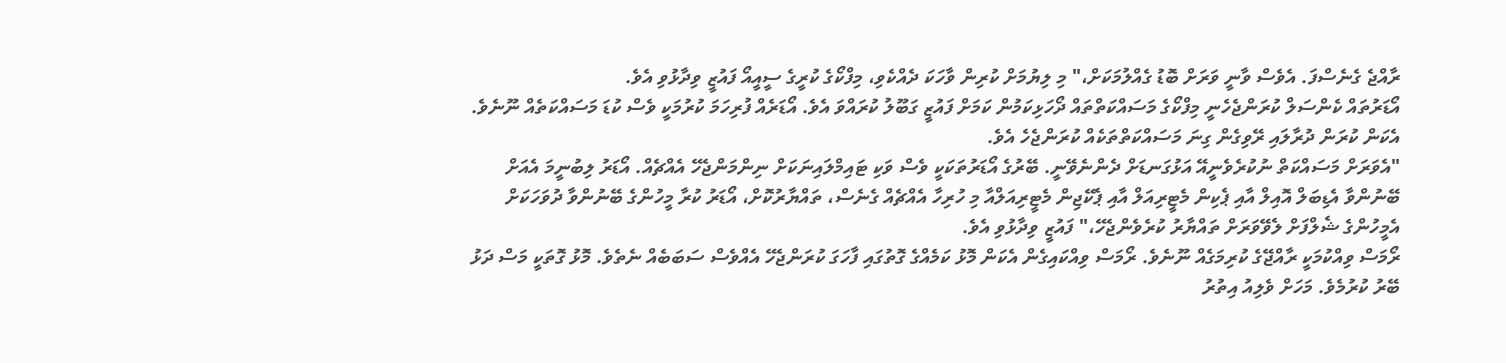ރާއްޖެ ގެނެސްފަ. އެވެސް ވާނީ ވަރަށް ބޮޑު ގެއްލުމަކަށް،" މި ލިޔުމަށް ކުރިން ވާހަކަ ދެއްކެވި، މިފްކޯގެ ކުރީގެ ސީއީއޯ ފައުޒީ ވިދާޅުވި އެވެ.
އޯޑަރުތައް ކެންސަލް ކުރަންޖެހެނީ މިފްކޯގެ މަސައްކަތްތައް ދޯހަޅިކަމުން ކަމަށް ފައުޒީ ގަބޫލު ކުރައްވަ އެވެ. އޯޑަރެއް ފުރިހަމަ ކުރުމަކީ ވެސް ކުޑަ މަސައްކަތެއް ނޫނެވެ. އެކަން ކުރަން ދުރާލައި ރޭވިގެން ގިނަ މަސައްކަތްތަކެއް ކުރަންޖެހެ އެވެ.
"އެވަރަށް މަސައްކަތް ނުކުރެވެނީއޭ އަޅުގަނޑަށް ދެންނެވޭނީ. ބޭރުގެ އޯޑަރުތަކަކީ ވެސް ވަކި ޓައިމްލައިނަކަށް ނިންމަންޖެހޭ އެއްޗެއް. އޯޑަރު ލިބުނީމަ އެއަށް ބޭނުންވާ އެޑިބަލް އޮއިލް އާއި ޕެކިން މެޓީރިއަލް އާއި ޕެކޭޖިން މެޓީރިއަލްއާ މި ހުރިހާ އެއްޗެއް ގެނެސް، ތައްޔާރުކޮށް، އޯޑަރު ކުރާ މީހުންގެ ބޭނުންވާ ދުވަހަކަށް އެމީހުންގެ ޝެލްފަށް ލެވޭވަރަށް ތައްޔާރު ކުރެވެންޖެހޭ،" ފައުޒީ ވިދާޅުވި އެވެ.
ރޯމަސް ވިއްކުމަކީ ރާއްޖޭގެ ކުރިމަގެއް ނޫނެވެ. ރޯމަސް ވިއްކައިގެން އެކަން މޮޅު ކަމެއްގެ ގޮތުގައި ފާހަގަ ކުރަންޖެހޭ އެއްވެސް ސަބަބެއް ނެތެވެ. މޮޅު ގޮތަކީ މަސް ދަޅު ބޭރު ކުރުމެވެ. މަހަށް ވެލިއު އިތުރު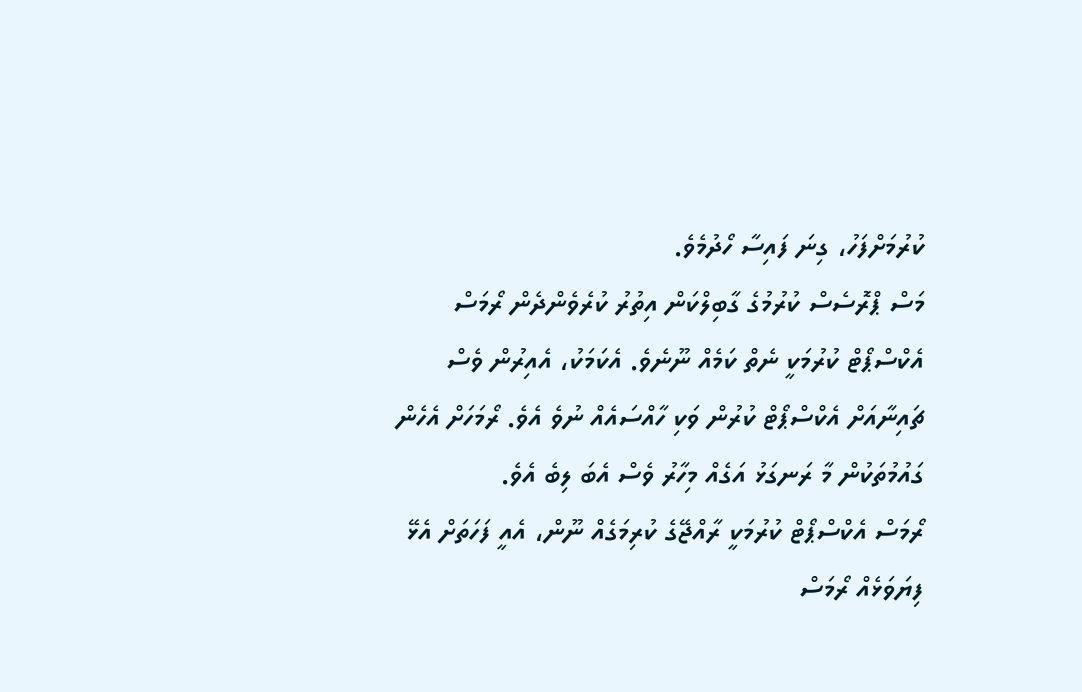ކުރުމަށްފަހު، ގިނަ ފައިސާ ހޯދުމެވެ.
މަސް ޕްރޮސެސް ކުރުމުގެ ގާބިލްކަން އިތުރު ކުރެވެންދެން ރޯމަސް އެކްސްޕޯޓް ކުރުމަކީ ނެތް ކަމެއް ނޫނެވެ. އެކަމަކު، އެއިރުން ވެސް ޗައިނާއަށް އެކްސްޕޯޓް ކުރުން ވަކި ހާއްސައެއް ނުވެ އެވެ. ރޯމަހަށް އެހެން ގައުމުތަކުން މާ ރަނގަޅު އަގެއް މިހާރު ވެސް އެބަ ލިބެ އެވެ.
ރޯމަސް އެކްސްޕޯޓް ކުރުމަކީ ރާއްޖޭގެ ކުރިމަގެއް ނޫން، އެއީ ފަހަތަށް އެޅޭ ފިޔަވަޅެއް ރޯމަސް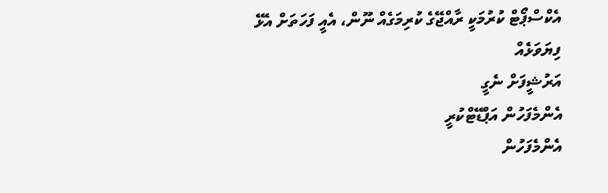އެކްސްޕޯޓް ކުރުމަކީ ރާއްޖޭގެ ކުރިމަގެއް ނޫން، އެއީ ފަހަތަށް އެޅޭ ފިޔަވަޅެއް
އަރުޝީފަށް ނެގީ
އެންމެފަހުން އަޕްޑޭޓްކުރީ
އެންމެފަހުން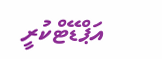އަޕްޑޭޓްކުރީ